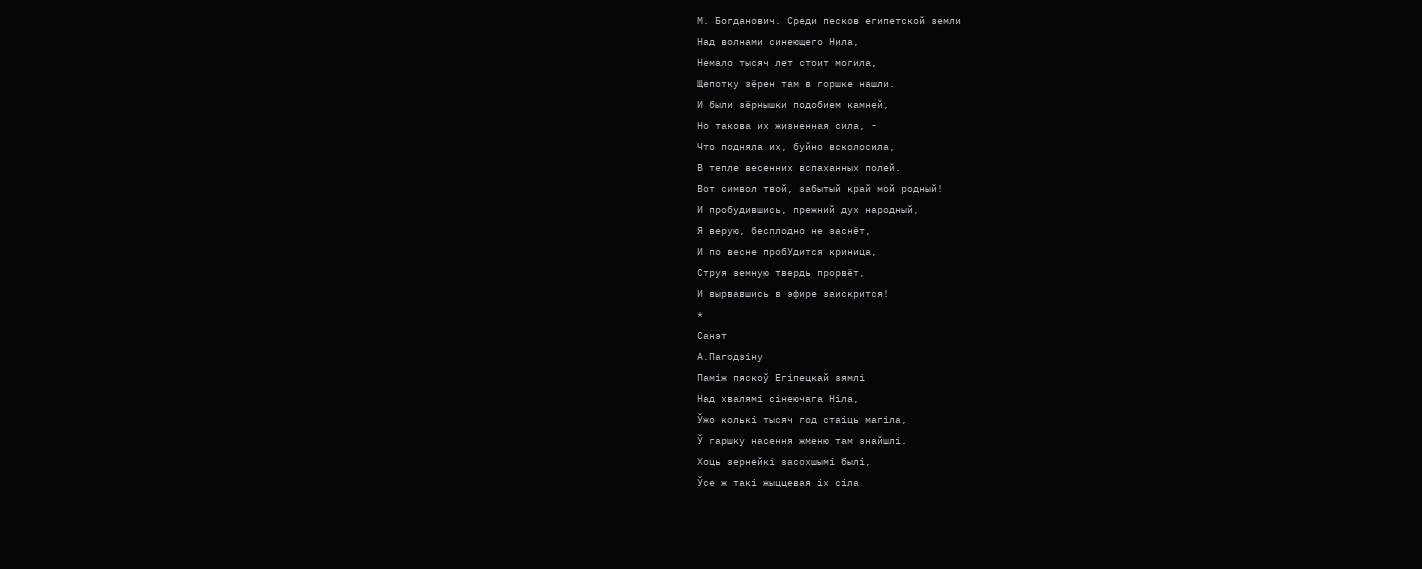М. Богданович. Среди песков египетской земли
Над волнами синеющего Нила,
Немало тысяч лет стоит могила,
Щепотку зёрен там в горшке нашли.
И были зёрнышки подобием камней,
Но такова их жизненная сила, -
Что подняла их, буйно всколосила,
В тепле весенних вспаханных полей.
Вот символ твой, забытый край мой родный!
И пробудившись, прежний дух народный,
Я верую, бесплодно не заснёт,
И по весне пробУдится криница,
Струя земную твердь прорвёт,
И вырвавшись в эфире заискрится!
*
Санэт
А.Пагодзіну
Паміж пяскоў Егіпецкай зямлі
Над хвалямі сінеючага Ніла,
Ўжо колькі тысяч год стаіць магіла,
Ў гаршку насення жменю там знайшлі.
Хоць зернейкі засохшымі былі,
Ўсе ж такі жыццевая іх сіла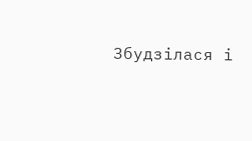Збудзілася і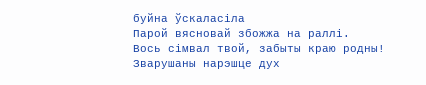буйна ўскаласіла
Парой вясновай збожжа на раллі.
Вось сімвал твой, забыты краю родны!
Зварушаны нарэшце дух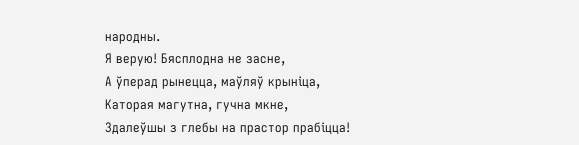народны.
Я верую! Бясплодна не засне,
А ўперад рынецца, маўляў крыніца,
Каторая магутна, гучна мкне,
Здалеўшы з глебы на прастор прабіцца!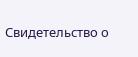Свидетельство о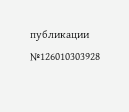публикации №126010303928